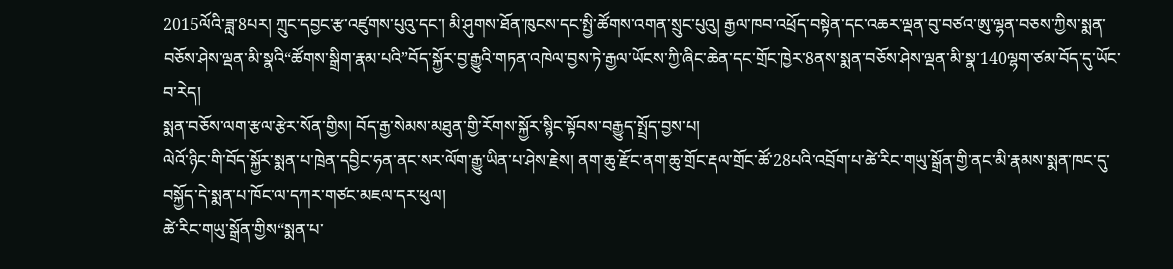2015ལོའི་ཟླ་8པར། ཀྲུང་དབྱང་རྩ་འཛུགས་པུའུ་དང་། མི་ཤུགས་ཐོན་ཁུངས་དང་སྤྱི་ཚོགས་འགན་སྲུང་པུའུ། རྒྱལ་ཁབ་འཕྲོད་བསྟེན་དང་འཆར་ལྡན་བུ་བཙའ་ཨུ་ལྷན་བཅས་ཀྱིས་སྨན་བཅོས་ཤེས་ལྡན་མི་སྣའི“ཚོགས་སྒྲིག་རྣམ་པའི”བོད་སྐྱོར་བྱ་རྒྱུའི་གཏན་འཁེལ་བྱས་ཏེ་རྒྱལ་ཡོངས་ཀྱི་ཞིང་ཆེན་དང་གྲོང་ཁྱེར་8ནས་སྨན་བཅོས་ཤེས་ལྡན་མི་སྣ་140ལྷག་ཙམ་བོད་དུ་ཡོང་བ་རེད།
སྨན་བཅོས་ལག་རྩལ་རྩེར་སོན་གྱིས། བོད་རྒྱ་སེམས་མཐུན་གྱི་རོགས་སྐྱོར་སྙིང་སྟོབས་བརྒྱུད་སྤྲོད་བྱས་པ།
ལེའོ་ཉིང་གི་བོད་སྐྱོར་སྨན་པ་ཁྲེན་དབྱིང་ཧན་ནང་སར་ལོག་རྒྱུ་ཡིན་པ་ཤེས་རྗེས། ནག་ཆུ་རྫོང་ནག་ཆུ་གྲོང་རྡལ་གྲོང་ཚོ་28པའི་འབྲོག་པ་ཚེ་རིང་གཡུ་སྒྲོན་གྱི་ནང་མི་རྣམས་སྨན་ཁང་དུ་བསྐྱོད་དེ་སྨན་པ་ཁོང་ལ་དཀར་གཙང་མཇལ་དར་ཕུལ།
ཚེ་རིང་གཡུ་སྒྲོན་གྱིས“སྨན་པ་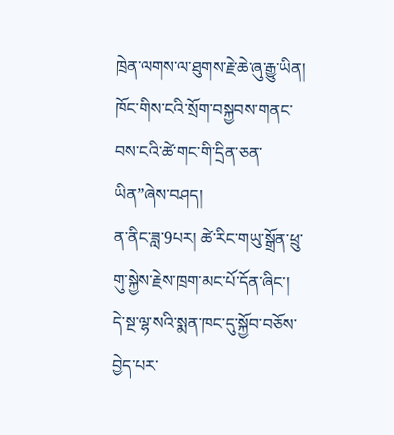ཁྲེན་ལགས་ལ་ཐུགས་རྗེ་ཆེ་ཞུ་རྒྱུ་ཡིན། ཁོང་གིས་ངའི་སྲོག་བསྐྱབས་གནང་བས་ངའི་ཚེ་གང་གི་དྲིན་ཅན་ཡིན”ཞེས་བཤད།
ན་ནིང་ཟླ་9པར། ཚེ་རིང་གཡུ་སྒྲོན་ཕྲུ་གུ་སྐྱེས་རྗེས་ཁྲག་མང་པོ་དོན་ཞིང་། དེ་སྔ་ལྷ་སའི་སྨན་ཁང་དུ་སྐྱོབ་བཅོས་བྱེད་པར་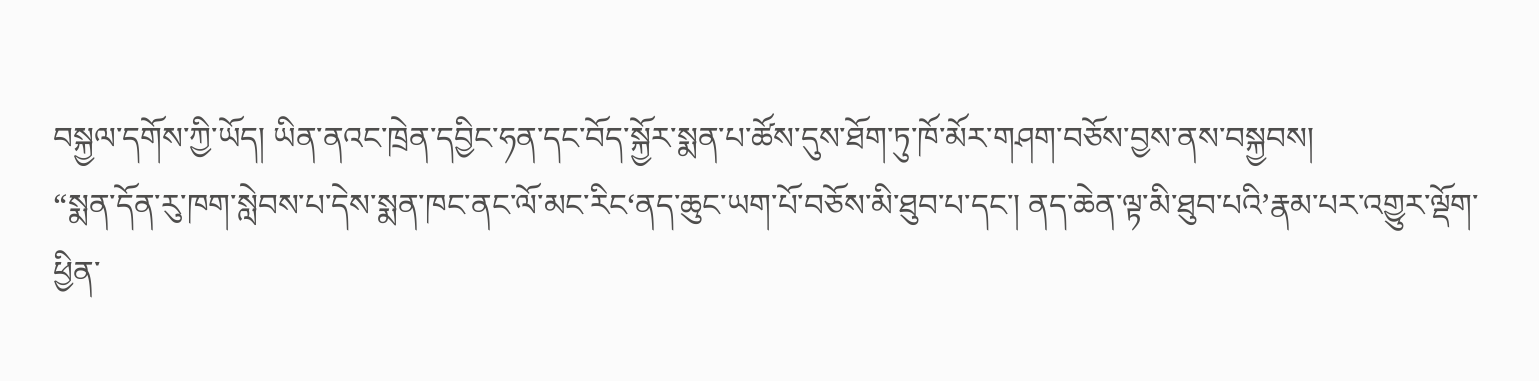བསྐྱལ་དགོས་ཀྱི་ཡོད། ཡིན་ནའང་ཁྲེན་དབྱིང་ཧན་དང་བོད་སྐྱོར་སྨན་པ་ཚོས་དུས་ཐོག་ཏུ་ཁོ་མོར་གཤག་བཅོས་བྱས་ནས་བསྐྱབས།
“སྨན་དོན་རུ་ཁག་སླེབས་པ་དེས་སྨན་ཁང་ནང་ལོ་མང་རིང‘ནད་ཆུང་ཡག་པོ་བཅོས་མི་ཐུབ་པ་དང་། ནད་ཆེན་ལྟ་མི་ཐུབ་པའི’རྣམ་པར་འགྱུར་ལྡོག་ཕྱིན་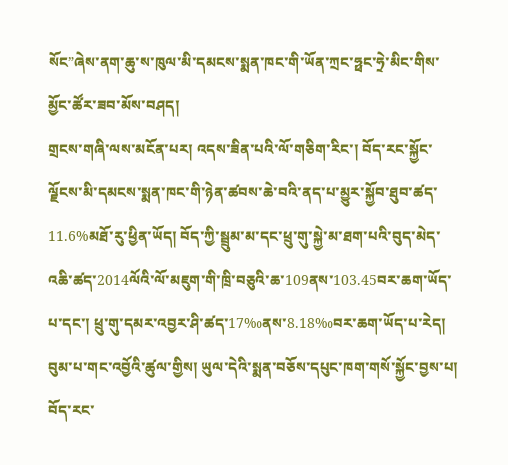སོང”ཞེས་ནག་ཆུ་ས་ཁུལ་མི་དམངས་སྨན་ཁང་གི་ཡོན་ཀྲང་ཧྥང་ཧྲེ་མིང་གིས་མྱོང་ཚོར་ཟབ་མོས་བཤད།
གྲངས་གཞི་ལས་མངོན་པར། འདས་ཟིན་པའི་ལོ་གཅིག་རིང་། བོད་རང་སྐྱོང་ལྗོངས་མི་དམངས་སྨན་ཁང་གི་ཉེན་ཚབས་ཆེ་བའི་ནད་པ་མྱུར་སྐྱོབ་ཐུབ་ཚད་11.6%མཐོ་རུ་ཕྱིན་ཡོད། བོད་ཀྱི་སྦྲུམ་མ་དང་ཕྲུ་གུ་སྐྱེ་མ་ཐག་པའི་བུད་མེད་འཆི་ཚད་2014ལོའི་ལོ་མཇུག་གི་ཁྲི་བཅུའི་ཆ་109ནས་103.45བར་ཆག་ཡོད་པ་དང་། ཕྲུ་གུ་དམར་འབྱར་ཤི་ཚད་17‰ནས་8.18‰བར་ཆག་ཡོད་པ་རེད།
བུམ་པ་གང་འབྱོའི་ཚུལ་གྱིས། ཡུལ་དེའི་སྨན་བཅོས་དཔུང་ཁག་གསོ་སྐྱོང་བྱས་པ།
བོད་རང་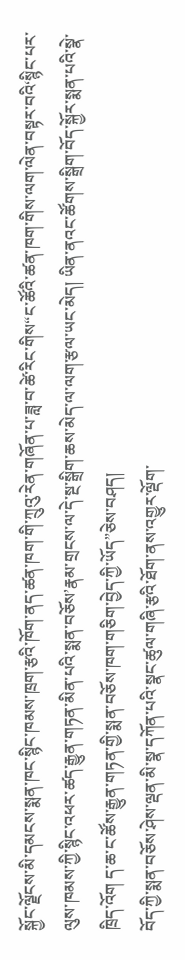སྐྱོང་ལྗོངས་མི་དམངས་སྨན་ཁང་སྙིང་ཁམས་ཁྲག་རྩའི་ཁོག་ནད་ཚན་ཁག་གི་ཀྲུའུ་རེན་གཞོན་པ་ཟླ་བ་ཚེ་རིང་གིས“ང་ཚོའི་ཚན་ཁག་གིས་ལག་ལེན་བསྟར་བའི‘སྙིང་པར་ལུས་ཁམས་ཀྱི་སྙིང་འཕར་ཚད་རྒྱུན་གཏན་མིན་པའི་སྨན་བཅོས’རྣམ་གྲངས་ལ་དེ་སྔ་སྒྲིག་ཆས་མེད་ལ་ལག་རྩལ་ཡང་མེད། ཡིན་ནའང་ཚོགས་སྒྲིག་བོད་སྐྱོར་སྨན་པའི་སྣེ་ཁྲིད་འོག ད་ཆ་ང་ཚོས་རྒྱུན་གཏན་གྱི་སྨན་བཅོས་ཁག་གཅིག་བྱེད་ཀྱི་ཡོད”ཅེས་བཤད།
བོད་ཀྱི་སྨན་བཅོས་ཤེས་ལྡན་མི་སྣ་དཀོན་པའི་སྣང་ཚུལ་གཞི་རྩའི་ཐོག་ནས་འགྱུར་ལྡོག་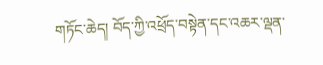གཏོང་ཆེད། བོད་ཀྱི་འཕྲོད་བསྟེན་དང་འཆར་ལྡན་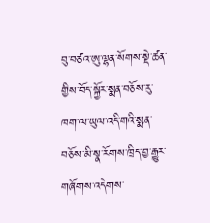བུ་བཙའ་ཨུ་ལྷན་སོགས་སྡེ་ཚན་གྱིས་བོད་སྐྱོར་སྨན་བཅོས་རུ་ཁག་ལ་ཡུལ་འདི་གའི་སྨན་བཅོས་མི་སྣ་རོགས་ཁྲིད་བྱ་རྒྱུར་གཞོགས་འདེགས་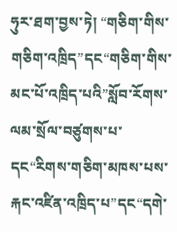ཧུར་ཐག་བྱས་ཏེ། “གཅིག་གིས་གཅིག་འཁྲིད”དང“གཅིག་གིས་མང་པོ་འཁྲིད་པའི”སློབ་རོགས་ལམ་སྲོལ་བཙུགས་པ་དང“རིགས་གཅིག་མཁས་པས་རྐང་འཛིན་འཁྲིད་པ”དང“དགེ་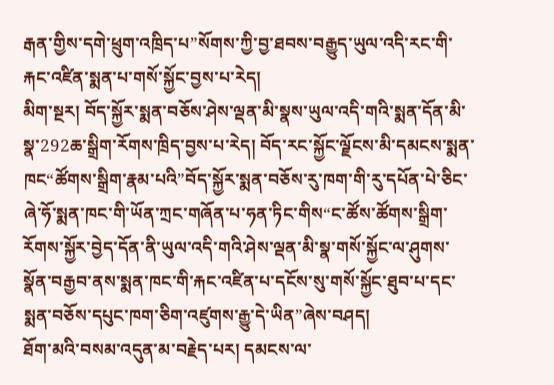རྒན་གྱིས་དགེ་ཕྲུག་འཁྲིད་པ”སོགས་ཀྱི་བྱ་ཐབས་བརྒྱུད་ཡུལ་འདི་རང་གི་རྐང་འཛིན་སྨན་པ་གསོ་སྐྱོང་བྱས་པ་རེད།
མིག་སྔར། བོད་སྐྱོར་སྨན་བཅོས་ཤེས་ལྡན་མི་སྣས་ཡུལ་འདི་གའི་སྨན་དོན་མི་སྣ་292ཆ་སྒྲིག་རོགས་ཁྲིད་བྱས་པ་རེད། བོད་རང་སྐྱོང་ལྗོངས་མི་དམངས་སྨན་ཁང“ཚོགས་སྒྲིག་རྣམ་པའི”བོད་སྐྱོར་སྨན་བཅོས་རུ་ཁག་གི་རུ་དཔོན་པེ་ཅིང་ཞེ་ཧོ་སྨན་ཁང་གི་ཡོན་ཀྲང་གཞོན་པ་ཧན་ཏིང་གིས“ང་ཚོས་ཚོགས་སྒྲིག་རོགས་སྐྱོར་བྱེད་དོན་ནི་ཡུལ་འདི་གའི་ཤེས་ལྡན་མི་སྣ་གསོ་སྐྱོང་ལ་ཤུགས་སྣོན་བརྒྱབ་ནས་སྨན་ཁང་གི་རྐང་འཛིན་པ་དངོས་སུ་གསོ་སྐྱོང་ཐུབ་པ་དང་སྨན་བཅོས་དཔུང་ཁག་ཅིག་འཛུགས་རྒྱུ་དེ་ཡིན”ཞེས་བཤད།
ཐོག་མའི་བསམ་འདུན་མ་བརྗེད་པར། དམངས་ལ་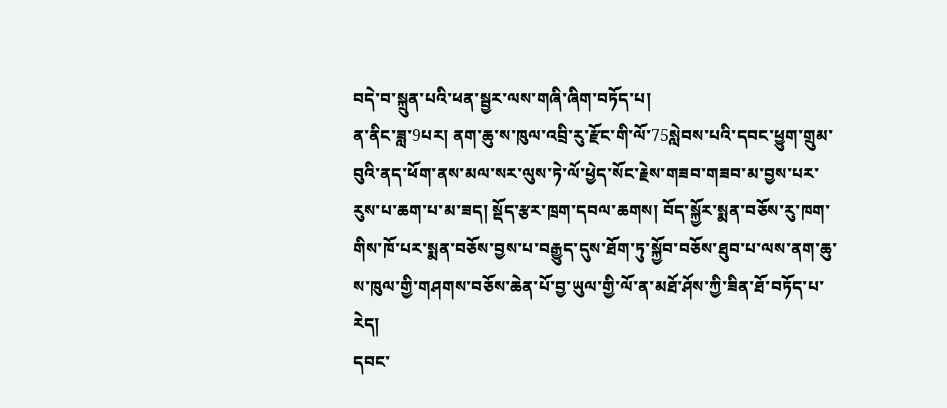བདེ་བ་སྐྲུན་པའི་ཕན་སྦྱར་ལས་གཞི་ཞིག་བཏོད་པ།
ན་ནིང་ཟླ་9པར། ནག་ཆུ་ས་ཁུལ་འབྲི་རུ་རྫོང་གི་ལོ་75སླེབས་པའི་དབང་ཕྱུག་གྲུམ་བུའི་ནད་ཕོག་ནས་མལ་སར་ལུས་ཏེ་ལོ་ཕྱེད་སོང་རྗེས་གཟབ་གཟབ་མ་བྱས་པར་རུས་པ་ཆག་པ་མ་ཟད། སྡོད་རྩར་ཁྲག་དབལ་ཆགས། བོད་སྐྱོར་སྨན་བཅོས་རུ་ཁག་གིས་ཁོ་པར་སྨན་བཅོས་བྱས་པ་བརྒྱུད་དུས་ཐོག་ཏུ་སྐྱོབ་བཅོས་ཐུབ་པ་ལས་ནག་ཆུ་ས་ཁུལ་གྱི་གཤགས་བཅོས་ཆེན་པོ་བྱ་ཡུལ་གྱི་ལོ་ན་མཐོ་ཤོས་ཀྱི་ཟིན་ཐོ་བཏོད་པ་རེད།
དབང་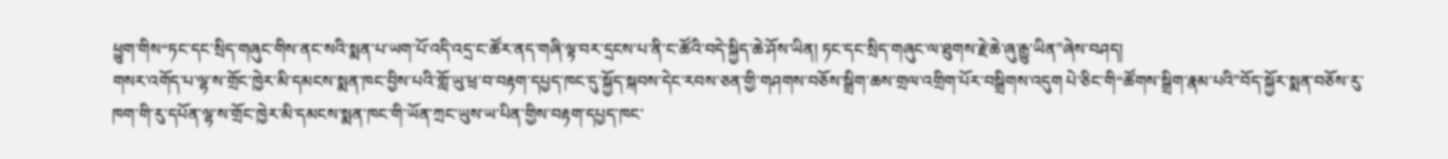ཕྱུག་གིས“ཏང་དང་སྲིད་གཞུང་གིས་ནང་སའི་སྨན་པ་ཡག་པོ་འདི་འདྲ་ང་ཚོར་ནད་གཞི་ལྟ་བར་དྲངས་པ་ནི་ང་ཚོའི་བདེ་སྐྱིད་ཆེ་ཤོས་ཡིན། ཏང་དང་སྲིད་གཞུང་ལ་ཐུགས་རྗེ་ཆེ་ཞུ་རྒྱུ་ཡིན”ཞེས་བཤད།
གསར་འགོད་པ་ལྷ་ས་གྲོང་ཁྱེར་མི་དམངས་སྨན་ཁང་བྱིས་པའི་གློ་ཡུ་ཕྲ་བ་བརྟག་དཔྱད་ཁང་དུ་སྐྱོད་སྐབས་དེང་རབས་ཅན་གྱི་གཤགས་བཅོས་སྒྲིག་ཆས་གྲལ་འགྲིག་པོར་བསྒྲིགས་འདུག པེ་ཅིང་གི“ཚོགས་སྒྲིག་རྣམ་པའི”བོད་སྐྱོར་སྨན་བཅོས་རུ་ཁག་གི་རུ་དཔོན་ལྷ་ས་གྲོང་ཁྱེར་མི་དམངས་སྨན་ཁང་གི་ཡོན་ཀྲང་ཡུས་ཡ་པིན་གྱིས་བརྟག་དཔྱད་ཁང་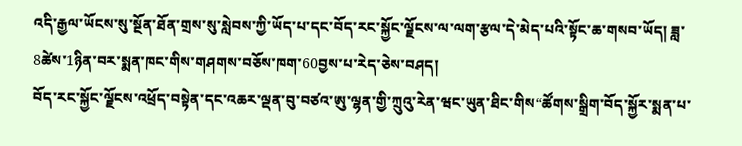འདི་རྒྱལ་ཡོངས་སུ་སྔོན་ཐོན་གྲས་སུ་སླེབས་ཀྱི་ཡོད་པ་དང་བོད་རང་སྐྱོང་ལྗོངས་ལ་ལག་རྩལ་དེ་མེད་པའི་སྟོང་ཆ་གསབ་ཡོད། ཟླ་8ཚེས་1ཉིན་བར་སྨན་ཁང་གིས་གཤགས་བཅོས་ཁག་60བྱས་པ་རེད་ཅེས་བཤད།
བོད་རང་སྐྱོང་ལྗོངས་འཕྲོད་བསྟེན་དང་འཆར་ལྡན་བུ་བཙའ་ཨུ་ལྷན་གྱི་ཀྲུའུ་རེན་ཝང་ཡུན་ཐིང་གིས“ཚོགས་སྒྲིག་བོད་སྐྱོར་སྨན་པ་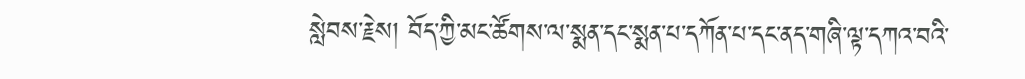སླེབས་རྗེས། བོད་ཀྱི་མང་ཚོགས་ལ་སྨན་དང་སྨན་པ་དཀོན་པ་དང་ནད་གཞི་ལྟ་དཀའ་བའི་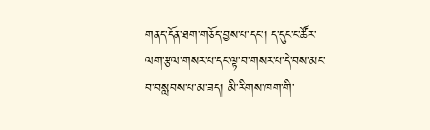གནད་དོན་ཐག་གཅོད་བྱས་པ་དང་། ད་དུང་ང་ཚོར་ལག་རྩལ་གསར་པ་དང་ལྟ་བ་གསར་པ་དེ་བས་མང་བ་བསླབས་པ་མ་ཟད། མི་རིགས་ཁག་གི་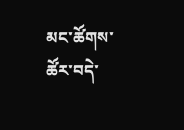མང་ཚོགས་ཚོར་བདེ་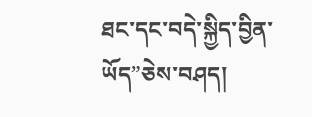ཐང་དང་བདེ་སྐྱིད་བྱིན་ཡོད”ཅེས་བཤད།